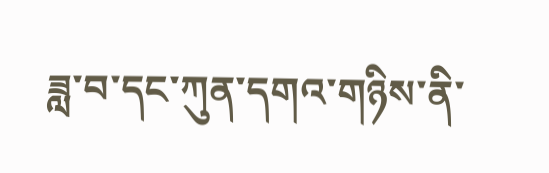ཟླ་བ་དང་ཀུན་དགའ་གཉིས་ནི་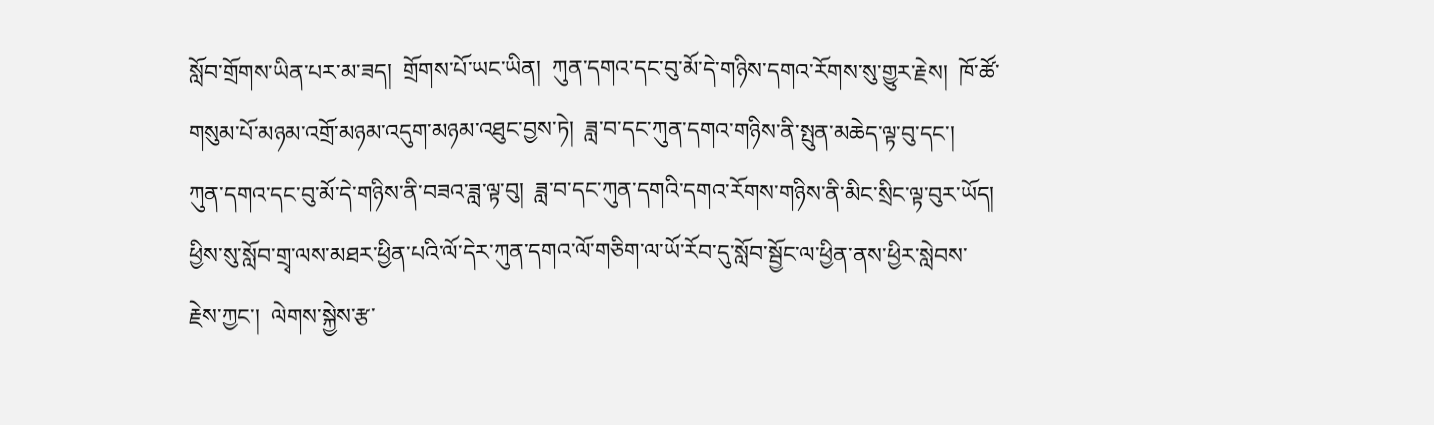སློབ་གྲོགས་ཡིན་པར་མ་ཟད།  གྲོགས་པོ་ཡང་ཡིན།  ཀུན་དགའ་དང་བུ་མོ་དེ་གཉིས་དགའ་རོགས་སུ་གྱུར་རྗེས།  ཁོ་ཚོ་གསུམ་པོ་མཉམ་འགྲོ་མཉམ་འདུག་མཉམ་འཐུང་བྱས་ཏེ།  ཟླ་བ་དང་ཀུན་དགའ་གཉིས་ནི་སྤུན་མཆེད་ལྟ་བུ་དང་།  ཀུན་དགའ་དང་བུ་མོ་དེ་གཉིས་ནི་བཟའ་ཟླ་ལྟ་བུ།  ཟླ་བ་དང་ཀུན་དགའི་དགའ་རོགས་གཉིས་ནི་མིང་སྲིང་ལྟ་བུར་ཡོད།   ཕྱིས་སུ་སློབ་གྲྭ་ལས་མཐར་ཕྱིན་པའི་ལོ་དེར་ཀུན་དགའ་ལོ་གཅིག་ལ་ཡོ་རོབ་དུ་སློབ་སྦྱོང་ལ་ཕྱིན་ནས་ཕྱིར་སླེབས་རྗེས་ཀྱང་།  ལེགས་སྐྱེས་རྩ་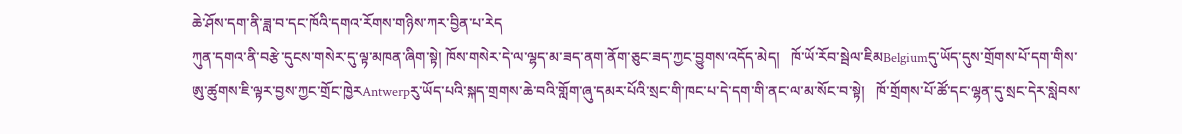ཆེ་ཤོས་དག་ནི་ཟླ་བ་དང་ཁོའི་དགའ་རོགས་གཉིས་ཀར་བྱིན་པ་རེད
ཀུན་དགའ་ནི་བརྩེ་དུངས་གསེར་དུ་ལྟ་མཁན་ཞིག་སྟེ། ཁོས་གསེར་དེ་ལ་ལྷད་མ་ཟད་ནག་ནོག་ཅུང་ཟད་ཀྱང་བྱུགས་འདོད་མེད།   ཁོ་ཡོ་རོབ་སྦེལ་ཇིམBelgiumདུ་ཡོད་དུས་གྲོགས་པོ་དག་གིས་ཨུ་ཚུགས་ཇི་ལྟར་བྱས་ཀྱང་གྲོང་ཁྱེརAntwerpརུ་ཡོད་པའི་སྐད་གྲགས་ཆེ་བའི་གློག་ཞུ་དམར་པོའི་སྲང་གི་ཁང་པ་དེ་དག་གི་ནང་ལ་མ་སོང་བ་སྟེ།   ཁོ་གྲོགས་པོ་ཚོ་དང་ལྷན་དུ་སྲང་དེར་སླེབས་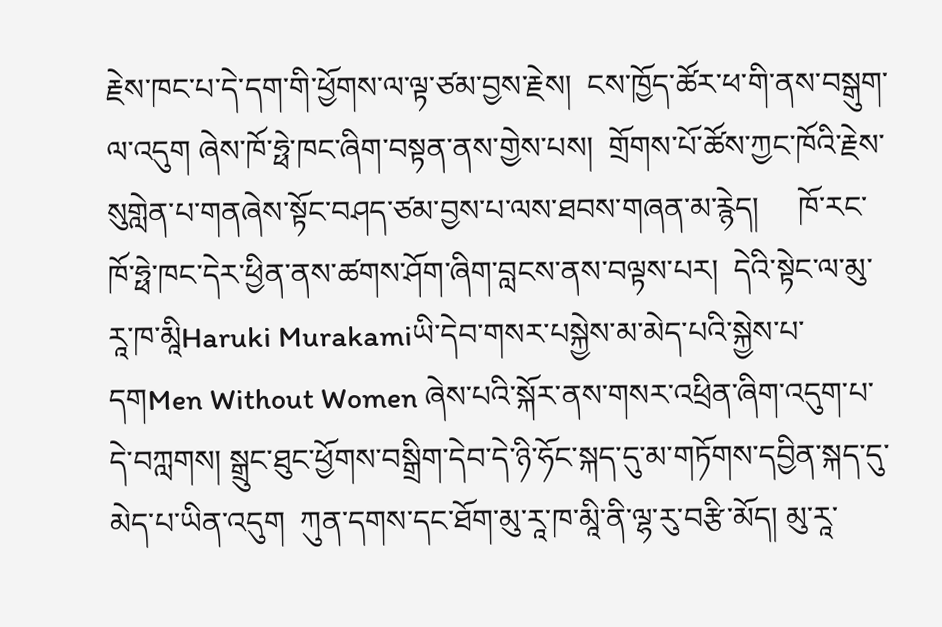རྗེས་ཁང་པ་དེ་དག་གི་ཕྱོགས་ལ་ལྟ་ཙམ་བྱས་རྗེས།  ངས་ཁྱོད་ཚོར་ཕ་གི་ནས་བསྒུག་ལ་འདུག ཞེས་ཁོ་ཧྥེ་ཁང་ཞིག་བསྟན་ནས་གྱེས་པས།  གྲོགས་པོ་ཚོས་ཀྱང་ཁོའི་རྗེས་སུགླེན་པ་གནཞེས་སྟོང་བཤད་ཙམ་བྱས་པ་ལས་ཐབས་གཞན་མ་རྙེད།     ཁོ་རང་ཁོ་ཧྥེ་ཁང་དེར་ཕྱིན་ནས་ཚགས་ཤོག་ཞིག་བླངས་ནས་བལྟས་པར།  དེའི་སྟེང་ལ་མུ་རཱ་ཁ་མཱིHaruki Murakamiཡི་དེབ་གསར་པསྐྱེས་མ་མེད་པའི་སྐྱེས་པ་དགMen Without Women ཞེས་པའི་སྐོར་ནས་གསར་འཕྲིན་ཞིག་འདུག་པ་དེ་བཀླགས། སྒྲུང་ཐུང་ཕྱོགས་བསྒྲིག་དེབ་དེ་ཉི་ཧོང་སྐད་དུ་མ་གཏོགས་དབྱིན་སྐད་དུ་མེད་པ་ཡིན་འདུག  ཀུན་དགས་དང་ཐོག་མུ་རཱ་ཁ་མཱི་ནི་ལྷ་རུ་བརྩི་མོད། མུ་རཱ་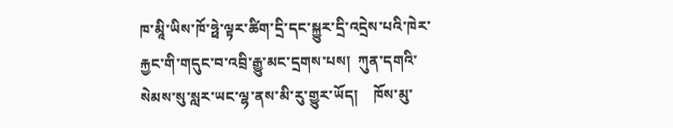ཁ་མཱི་ཡིས་ཁོ་ཧྥེ་ལྟར་ཚིག་དྲི་དང་སྐྱུར་དྲི་འདྲེས་པའི་ཁེར་རྐྱང་གི་གདུང་བ་འབྲི་རྒྱུ་མང་དྲགས་པས།  ཀུན་དགའི་སེམས་སུ་སླར་ཡང་ལྷ་ནས་མི་རུ་གྱུར་ཡོད།    ཁོས་མུ་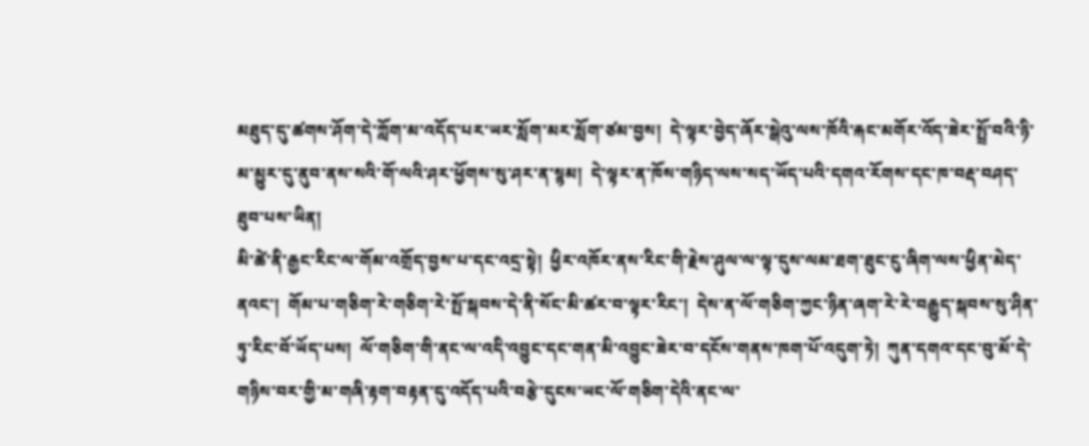མཐུད་དུ་ཚགས་ཤོག་དེ་ཀློག་མ་འདོད་པར་ཡར་སློག་མར་སློག་ཙམ་བྱས།  དེ་ལྟར་བྱེད་ཞོར་སྒེའུ་ལས་ཁོའི་རྐང་མགོར་འོད་ཟེར་སྤྲོ་བའི་ཉི་མ་མྱུར་དུ་ནུབ་ནས་སའི་གོ་ལའི་ཤར་ཕྱོགས་སུ་ཤར་ན་སྙམ།  དེ་ལྟར་ན་ཁོས་གཉིད་ལས་སད་ཡོད་པའི་དགའ་རོགས་དང་ཁ་བརྡ་བཤད་ཐུབ་པས་ཡིན།
མི་ཚེ་ནི་རྒྱང་རིང་ལ་གོམ་འགྲོད་བྱས་པ་དང་འདྲ་སྟེ།  ཕྱིར་འཁོར་ནས་རིང་གི་རྗེས་ཤུལ་ལ་ལྟ་དུས་ལམ་ཐག་ཐུང་ངུ་ཞིག་ལས་ཕྱིན་མེད་ནའང་།  གོམ་པ་གཅིག་རེ་གཅིག་རེ་སྤོ་སྐབས་དེ་ནི་སོང་མི་ཚར་བ་ལྟར་རིང་།  དེས་ན་ལོ་གཅིག་ཀྱང་ཉིན་ཞག་རེ་རེ་བརྒྱུད་སྐབས་སུ་ཤིན་ཏུ་རིང་བོ་ཡོད་པས།  ལོ་གཅིག་གི་ནང་ལ་འདི་འབྱུང་དང་གན་མི་འབྱུང་ཟེར་བ་དངོས་གནས་ཁག་པོ་འདུག་ཏེ།  ཀུན་དགའ་དང་བུ་མོ་དེ་གཉིས་བར་གྱི་མ་གཞི་རྟག་བརྟན་དུ་འདོད་པའི་བརྩེ་དུངས་ཡང་ལོ་གཅིག་དེའི་ནང་ལ་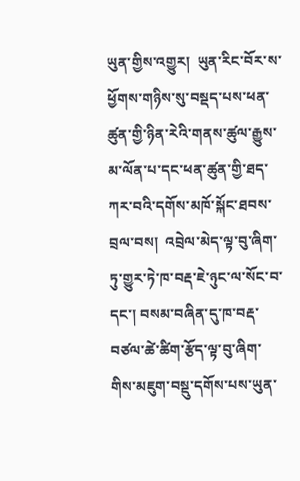ཡུན་གྱིས་འགྱུར།  ཡུན་རིང་བོར་ས་ཕྱོགས་གཉིས་སུ་བསྡད་པས་ཕན་ཚུན་གྱི་ཉིན་རེའི་གནས་ཚུལ་རྒྱུས་མ་ལོན་པ་དང་ཕན་ཚུན་གྱི་ཐད་ཀར་བའི་དགོས་མཁོ་སྐོང་ཐབས་བྲལ་བས།  འབྲེལ་མེད་ལྟ་བུ་ཞིག་ཏུ་གྱུར་ཏེ་ཁ་བརྡ་ཇེ་ཉུང་ལ་སོང་བ་དང་། བསམ་བཞིན་དུ་ཁ་བརྡ་བཙལ་ཚེ་ཚིག་རྩོད་ལྟ་བུ་ཞིག་གིས་མཇུག་བསྡུ་དགོས་པས་ཡུན་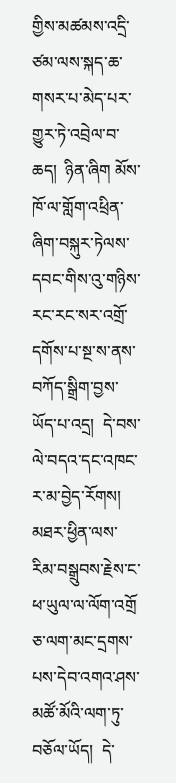གྱིས་མཚམས་འདྲི་ཙམ་ལས་སྐད་ཆ་གསར་པ་མེད་པར་གྱུར་ཏེ་འབྲེལ་བ་ཆད།  ཉིན་ཞིག མོས་ཁོ་ལ་གློག་འཕྲིན་ཞིག་བསྐུར་ཏེལས་དབང་གིས་འུ་གཉིས་རང་རང་སར་འགྲོ་དགོས་པ་སྔ་ས་ནས་བཀོད་སྒྲིག་བྱས་ཡོད་པ་འདྲ།  དེ་བས་ལེ་བདའ་དང་འཁང་ར་མ་བྱེད་རོགས།  མཐར་ཕྱིན་ལས་རིམ་བསྒྲུབས་རྗེས་ང་ཕ་ཡུལ་ལ་ལོག་འགྲོ  ཅ་ལག་མང་དྲགས་པས་དེབ་འགའ་ཤས་མཚོ་མོའི་ལག་ཏུ་བཅོལ་ཡོད།  དེ་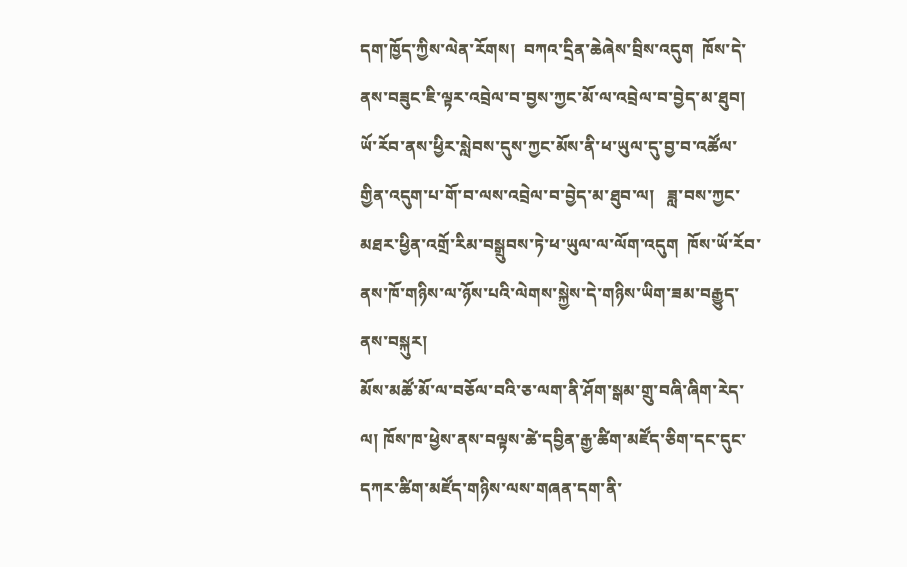དག་ཁྱོད་ཀྱིས་ལེན་རོགས།  བཀའ་དྲིན་ཆེཞེས་བྲིས་འདུག  ཁོས་དེ་ནས་བཟུང་ཇི་ལྟར་འབྲེལ་བ་བྱས་ཀྱང་མོ་ལ་འབྲེལ་བ་བྱེད་མ་ཐུབ།   ཡོ་རོབ་ནས་ཕྱིར་སླེབས་དུས་ཀྱང་མོས་ནི་ཕ་ཡུལ་དུ་བྱ་བ་འཚོལ་གྱིན་འདུག་པ་གོ་བ་ལས་འབྲེལ་བ་བྱེད་མ་ཐུབ་ལ།   ཟླ་བས་ཀྱང་མཐར་ཕྱིན་འགྲོ་རིམ་བསྒྲུབས་ཏེ་ཕ་ཡུལ་ལ་ལོག་འདུག  ཁོས་ཡོ་རོབ་ནས་ཁོ་གཉིས་ལ་ཉོས་པའི་ལེགས་སྐྱེས་དེ་གཉིས་ཡིག་ཟམ་བརྒྱུད་ནས་བསྐུར།
མོས་མཚོ་མོ་ལ་བཅོལ་བའི་ཅ་ལག་ནི་ཤོག་སྒམ་གྲུ་བཞི་ཞིག་རེད་ལ། ཁོས་ཁ་ཕྱེས་ནས་བལྟས་ཚེ་དབྱིན་རྒྱ་ཚིག་མཛོད་ཅིག་དང་དུང་དཀར་ཚིག་མཛོད་གཉིས་ལས་གཞན་དག་ནི་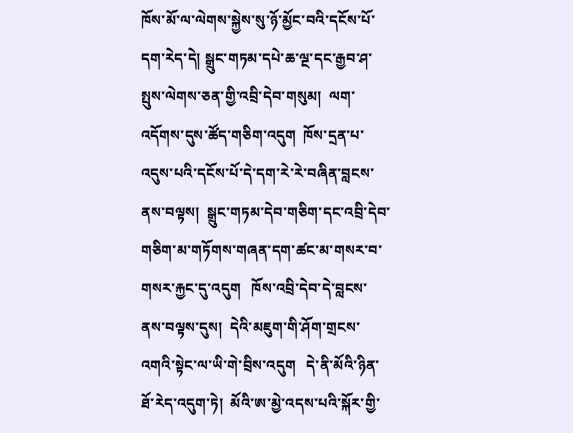ཁོས་མོ་ལ་ལེགས་སྐྱེས་སུ་ཉོ་མྱོང་བའི་དངོས་པོ་དག་རེད་དེ། སྒྲུང་གཏམ་དཔེ་ཆ་ལྔ་དང་རྒྱབ་ཤ་སྤུས་ལེགས་ཅན་གྱི་འབྲི་དེབ་གསུམ།  ལག་འདོགས་དུས་ཚོད་གཅིག་འདུག  ཁོས་དྲན་པ་འདུས་པའི་དངོས་པོ་དེ་དག་རེ་རེ་བཞིན་བླངས་ནས་བལྟས།  སྒྲུང་གཏམ་དེབ་གཅིག་དང་འབྲི་དེབ་གཅིག་མ་གཏོགས་གཞན་དག་ཚང་མ་གསར་བ་གསར་རྐྱང་དུ་འདུག   ཁོས་འབྲི་དེབ་དེ་བླངས་ནས་བལྟས་དུས།  དེའི་མཇུག་གི་ཤོག་གྲངས་འགའི་སྟེང་ལ་ཡི་གེ་བྲིས་འདུག   དེ་ནི་མོའི་ཉིན་ཐོ་རེད་འདུག་ཏེ།  མོའི་ཨ་མྱེ་འདས་པའི་སྐོར་གྱི་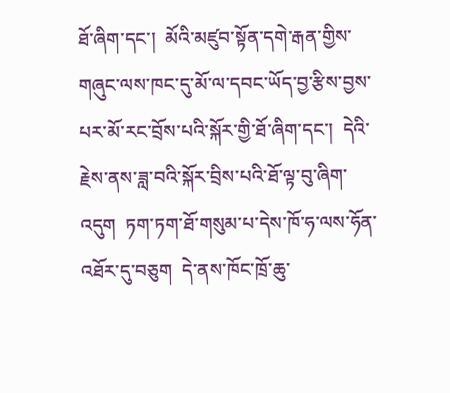ཐོ་ཞིག་དང་།  མོའི་མཛུབ་སྟོན་དགེ་རྒན་གྱིས་གཞུང་ལས་ཁང་དུ་མོ་ལ་དབང་ཡོད་བྱ་རྩིས་བྱས་པར་མོ་རང་བྲོས་པའི་སྐོར་གྱི་ཐོ་ཞིག་དང་།  དེའི་རྗེས་ནས་ཟླ་བའི་སྐོར་བྲིས་པའི་ཐོ་ལྟ་བུ་ཞིག་འདུག  ཏག་ཏག་ཐོ་གསུམ་པ་དེས་ཁོ་ཧ་ལས་ཧོན་འཐོར་དུ་བཅུག  དེ་ནས་ཁོང་ཁྲོ་ཆུ་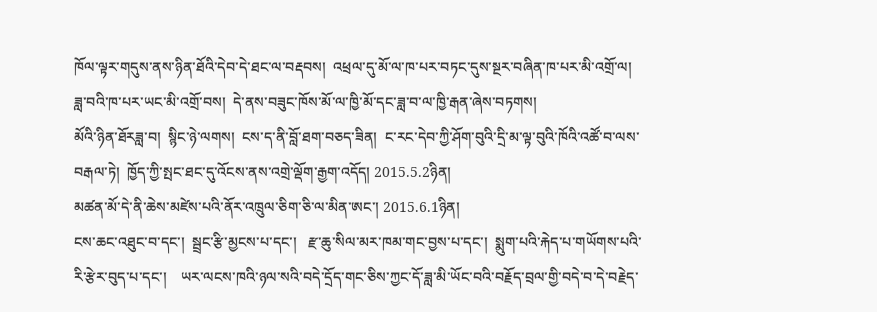ཁོལ་ལྟར་གདུས་ནས་ཉིན་ཐོའི་དེབ་དེ་ཐང་ལ་བརྡབས།  འཕྲལ་དུ་མོ་ལ་ཁ་པར་བཏང་དུས་སྔར་བཞིན་ཁ་པར་མི་འགྲོ་ལ།  ཟླ་བའི་ཁ་པར་ཡང་མི་འགྲོ་བས།  དེ་ནས་བཟུང་ཁོས་མོ་ལ་ཁྱི་མོ་དང་ཟླ་བ་ལ་ཁྱི་རྒན་ཞེས་བཏགས།
མོའི་ཉིན་ཐོརཟླ་བ།  སྙིང་ཉེ་ལགས།  ངས་ད་ནི་བློ་ཐག་བཅད་ཟིན།  ང་རང་དེབ་ཀྱི་ཤོག་བུའི་དྲི་མ་ལྟ་བུའི་ཁོའི་འཚོ་བ་ལས་བརྒལ་ཏེ།  ཁྱོད་ཀྱི་སྤང་ཐང་དུ་འོངས་ནས་འགྲེ་ལྡོག་རྒྱག་འདོད། 2015.5.2ཉིན།
མཚན་མོ་དེ་ནི་ཆེས་མཛེས་པའི་ནོར་འཁྲུལ་ཅིག་ཅི་ལ་མིན་ཨང་། 2015.6.1ཉིན།
ངས་ཆང་འཐུང་བ་དང་།  སྦྲང་རྩི་མྱངས་པ་དང་།   རྫ་ཆུ་སིལ་མར་ཁམ་གང་བྱས་པ་དང་།  སྨུག་པའི་རྐེད་པ་གཡོགས་པའི་རི་རྩེར་བུད་པ་དང་།    ཡར་ལངས་ཁའི་ཉལ་སའི་བདེ་དྲོད་གང་ཅིས་ཀྱང་དོ་ཟླ་མི་ཡོང་བའི་བརྗོད་བྲལ་གྱི་བདེ་བ་དེ་བརྗེད་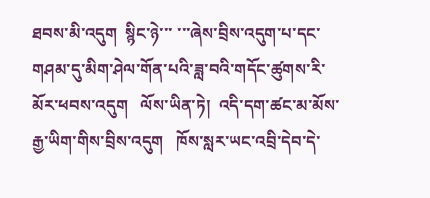ཐབས་མི་འདུག  སྙིང་ཉེ་་་ ་་་ཞེས་བྲིས་འདུག་པ་དང་གཤམ་དུ་མིག་ཤེལ་གོན་པའི་ཟླ་བའི་གདོང་ཚུགས་རི་མོར་ཕབས་འདུག   ལོས་ཡིན་ཏེ།  འདི་དག་ཚང་མ་མོས་རྒྱ་ཡིག་གིས་བྲིས་འདུག   ཁོས་སླར་ཡང་འབྲི་དེབ་དེ་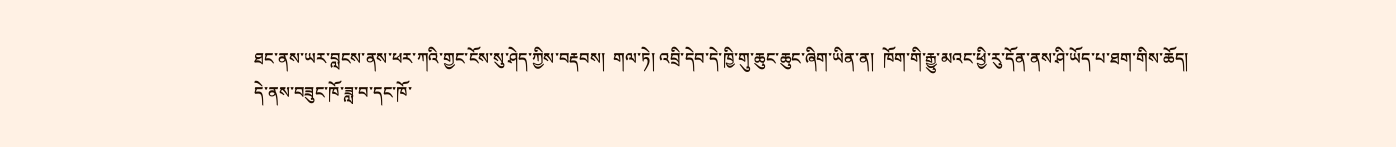ཐང་ནས་ཡར་བླངས་ནས་ཕར་ཀའི་གྱང་ངོས་སུ་ཤེད་ཀྱིས་བརྡབས།  གལ་ཏེ། འབྲི་དེབ་དེ་ཁྱི་གུ་ཆུང་ཆུང་ཞིག་ཡིན་ན།  ཁོག་གི་རྒྱུ་མའང་ཕྱི་རུ་དོན་ནས་ཤི་ཡོད་པ་ཐག་གིས་ཆོད།
དེ་ནས་བཟུང་ཁོ་ཟླ་བ་དང་ཁོ་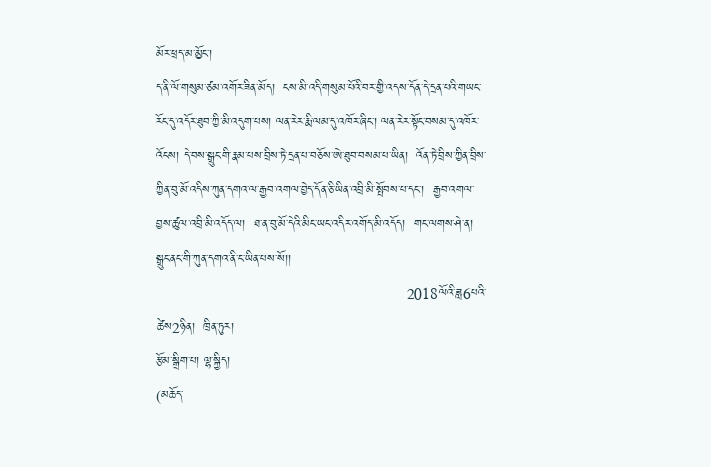མོར་ཕྲད་མ་མྱོང་།
ད་ནི་ལོ་གསུམ་ཙམ་འགོར་ཟིན་མོད།  ངས་མི་འདི་གསུམ་པོའི་བར་གྱི་འདས་དོན་དེ་དྲན་པའི་གཡང་རོང་དུ་འདོར་ཐུབ་ཀྱི་མི་འདུག་པས། ལན་རེར་རྨི་ལམ་དུ་འཁོར་ཞིང་། ལན་རེར་སྟོང་བསམ་དུ་འཁོར་འོངས། དེ་བས་སྒྲུང་གི་རྣམ་པས་བྲིས་ཏེ་དྲན་པ་བཅོས་ཨེ་ཐུབ་བསམ་པ་ཡིན།  འོན་ཏེ་བྲིས་ཀྱིན་བྲིས་ཀྱིན་བུ་མོ་འདིས་ཀུན་དགའ་ལ་རྒྱབ་འགལ་བྱེད་དོན་ཅི་ཡིན་འབྲི་མི་སྤོབས་པ་དང་།  རྒྱབ་འགལ་བྱས་ཚུལ་འབྲི་མི་འདོད་ལ།  ཐ་ན་བུ་མོ་དེའི་མིང་ཡང་འདིར་འགོད་མི་འདོད།  གང་ལགས་ཤེ་ན།  སྒྲུང་ནང་གི་ཀུན་དགའ་ནི་ང་ཡིན་པས་སོ།།
                                                             2018ལོའི་ཟླ6པའི་ཚེས2ཉིན།  ཁྲིན་ཏུར།
རྩོམ་སྒྲིག་པ། ལྷ་སྐྱིད།
(མཆོད་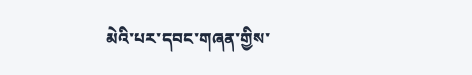མེའི་པར་དབང་གཞན་གྱིས་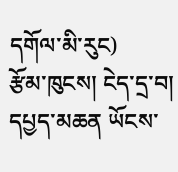དགོལ་མི་རུང)
རྩོམ་ཁུངས། ངེད་དྲ་བ།
དཔྱད་མཆན ཡོངས་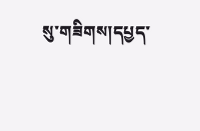སུ་གཟིགས།དཔྱད་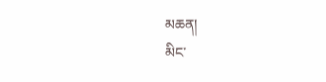མཆན།
མིང་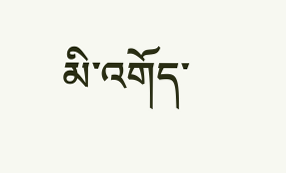མི་འགོད་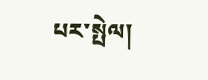པར་སྤེལ།